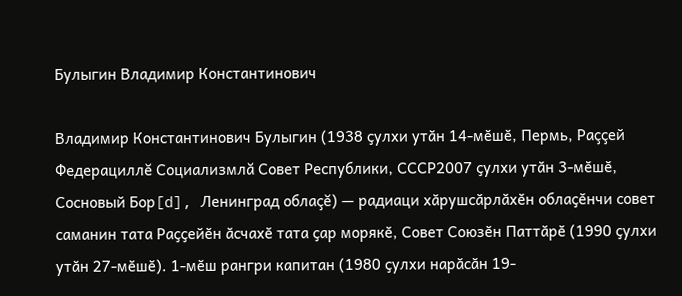Булыгин Владимир Константинович

Владимир Константинович Булыгин (1938 ҫулхи утӑн 14-мӗшӗ, Пермь, Раççей Федерациллĕ Социализмлă Совет Республики, СССР2007 ҫулхи утӑн 3-мӗшӗ, Сосновый Бор[d], Ленинград облаçĕ) — радиаци хӑрушсӑрлӑхӗн облаҫӗнчи совет саманин тата Раҫҫейӗн ӑсчахӗ тата ҫар морякӗ, Совет Союзӗн Паттӑрӗ (1990 ҫулхи утӑн 27-мӗшӗ). 1-мӗш рангри капитан (1980 ҫулхи нарӑсӑн 19-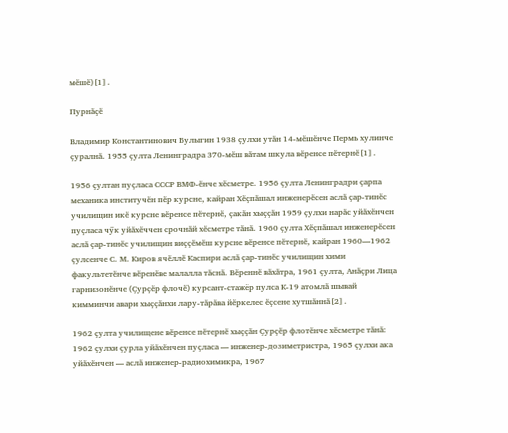мӗшӗ)[1].

Пурнӑҫӗ

Владимир Константинович Булыгин 1938 ҫулхи утӑн 14-мӗшӗнче Пермь хулинче ҫуралнӑ. 1955 ҫулта Ленинградра 370-мӗш вӑтам шкула вӗренсе пӗтернӗ[1].

1956 ҫултан пуҫласа СССР ВМФ-ӗнче хӗсметре. 1956 ҫулта Ленинградри ҫарпа механика институчӗн пӗр курсне, кайран Хӗҫпӑшал инженерӗсен аслӑ ҫар-тинӗс училищин икӗ курсне вӗренсе пӗтернӗ, ҫакӑн хыҫҫӑн 1959 ҫулхи нарӑс уйӑхӗнчен пуҫласа чӳк уйӑхӗччен срочнӑй хӗсметре тӑнӑ. 1960 ҫулта Хӗҫпӑшал инженерӗсен аслӑ ҫар-тинӗс училищин виҫҫӗмӗш курсне вӗренсе пӗтернӗ, кайран 1960—1962 ҫулсенче С. М. Киров ячӗллӗ Каспири аслӑ ҫар-тинӗс училищин хими факультетӗнче вӗренӗве малалла тӑснӑ. Вӗреннӗ вӑхӑтра, 1961 ҫулта, Анӑҫри Лица гарнизонӗнче (Ҫурҫӗр флочӗ) курсант-стажёр пулса К-19 атомлӑ шывай кимминчи авари хыҫҫӑнхи лару-тӑрӑва йӗркелес ӗҫсене хутшӑннӑ[2].

1962 ҫулта училищене вӗренсе пӗтернӗ хыҫҫӑн Ҫурҫӗр флотӗнче хӗсметре тӑнӑ: 1962 ҫулхи ҫурла уйӑхӗнчен пуҫласа — инженер-дозиметристра, 1965 ҫулхи ака уйӑхӗнчен — аслӑ инженер-радиохимикра, 1967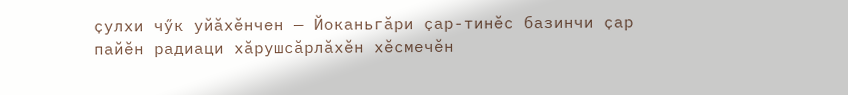ҫулхи чӳк уйӑхӗнчен — Йоканьгӑри ҫар-тинӗс базинчи ҫар пайӗн радиаци хӑрушсӑрлӑхӗн хӗсмечӗн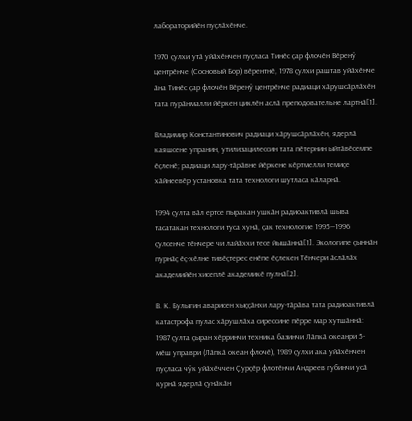лабораторийӗн пуҫлӑхӗнче.

1970 ҫулхи утӑ уйӑхӗнчен пуҫласа Тинӗс ҫар флочӗн Вӗренӳ центрӗнче (Сосновый Бор) вӗрентнӗ, 1978 ҫулхи раштав уйӑхӗнче ӑна Тинӗс ҫар флочӗн Вӗренӳ центрӗнче радиаци хӑрушсӑрлӑхӗн тата пурӑнмалли йӗркен циклӗн аслӑ преподовательне лартнӑ[1].

Владимир Константинович радиаци хӑрушсӑрлӑхӗн, ядерлӑ каяшсене упранин, утилизацилессин тата пӗтернин ыйтӑвӗсемпе ӗҫленӗ; радиаци лару-тӑрӑвне йӗркене кӗртмелли темиҫе хӑйнеевӗр установка тата технологи шутласа кӑларнӑ.

1994 ҫулта вӑл ертсе пыракан ушкӑн радиоактивлӑ шыва тасатакан технологи туса хунӑ, ҫак технологие 1995—1996 ҫулсенче тӗнчере чи лайӑххи тесе йышӑннӑ[1]. Экологипе ҫыннӑн пурнӑҫ ӗҫ-хӗлне тивӗҫтерес енӗпе ӗҫлекен Тӗнчери ӑслӑлӑх академийӗн хисеплӗ академикӗ пулнӑ[2].

В. К. Булыгин аварисен хыҫҫӑнхи лару-тӑрӑва тата радиоактивлӑ катастрофа пулас хӑрушлӑха сирессине пӗрре мар хутшӑннӑ: 1987 ҫулта ҫыран хӗрринчи техника базинчи Лӑпкӑ океанри 5-мӗш управри (Лӑпкӑ океан флочӗ), 1989 ҫулхи ака уйӑхӗнчен пуҫласа чӳк уйӑхӗччен Ҫурҫӗр флотӗнчи Андреев губинчи усӑ курнӑ ядерлӑ ҫунӑкӑн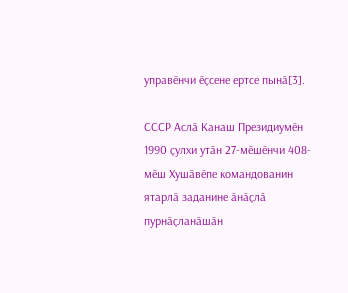управӗнчи ӗҫсене ертсе пынӑ[3].

СССР Аслӑ Канаш Президиумӗн 1990 ҫулхи утӑн 27-мӗшӗнчи 408-мӗш Хушӑвӗпе командованин ятарлӑ заданине ӑнӑҫлӑ пурнӑҫланӑшӑн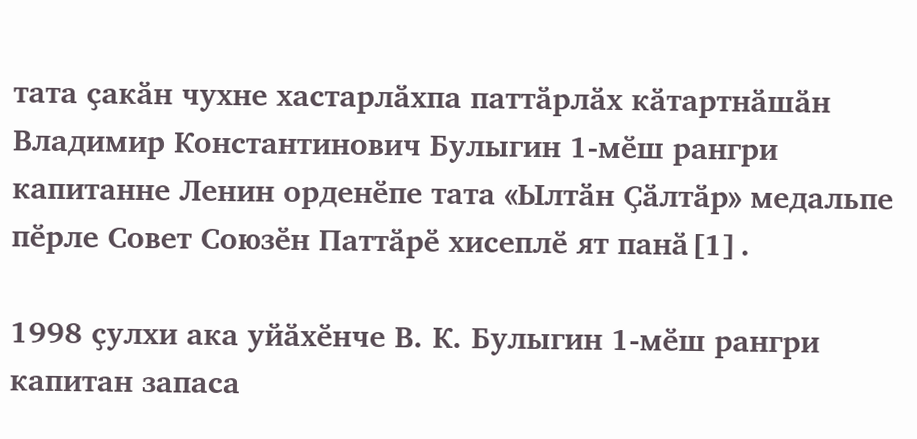тата ҫакӑн чухне хастарлӑхпа паттӑрлӑх кӑтартнӑшӑн Владимир Константинович Булыгин 1-мӗш рангри капитанне Ленин орденӗпе тата «Ылтӑн Ҫӑлтӑр» медальпе пӗрле Совет Союзӗн Паттӑрӗ хисеплӗ ят панӑ[1].

1998 ҫулхи ака уйӑхӗнче В. К. Булыгин 1-мӗш рангри капитан запаса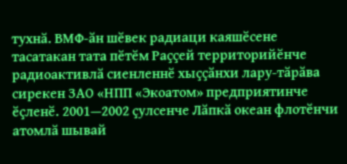тухнӑ. ВМФ-ӑн шӗвек радиаци каяшӗсене тасатакан тата пӗтӗм Раҫҫей территорийӗнче радиоактивлӑ сиенленнӗ хыҫҫӑнхи лару-тӑрӑва сирекен ЗАО «НПП «Экоатом» предприятинче ӗҫленӗ. 2001—2002 ҫулсенче Лӑпкӑ океан флотӗнчи атомлӑ шывай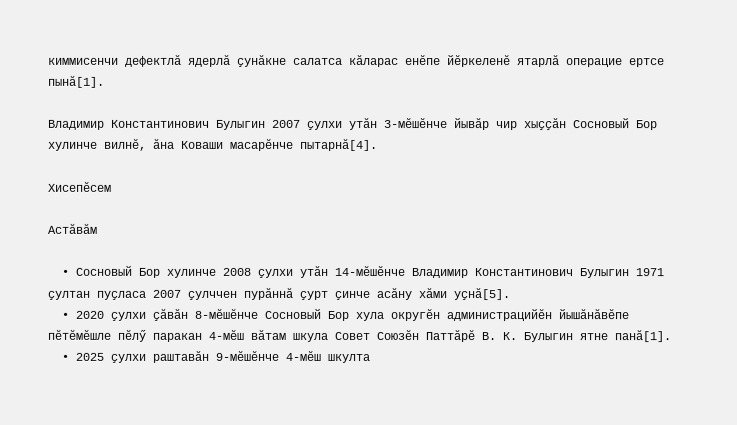киммисенчи дефектлӑ ядерлӑ ҫунӑкне салатса кӑларас енӗпе йӗркеленӗ ятарлӑ операцие ертсе пынӑ[1].

Владимир Константинович Булыгин 2007 ҫулхи утӑн 3-мӗшӗнче йывӑр чир хыҫҫӑн Сосновый Бор хулинче вилнӗ, ӑна Коваши масарӗнче пытарнӑ[4].

Хисепӗсем

Астӑвӑм

  • Сосновый Бор хулинче 2008 ҫулхи утӑн 14-мӗшӗнче Владимир Константинович Булыгин 1971 ҫултан пуҫласа 2007 ҫулччен пурӑннӑ ҫурт ҫинче асӑну хӑми уҫнӑ[5].
  • 2020 ҫулхи ҫӑвӑн 8-мӗшӗнче Сосновый Бор хула округӗн администрацийӗн йышӑнӑвӗпе пӗтӗмӗшле пӗлӳ паракан 4-мӗш вӑтам шкула Совет Союзӗн Паттӑрӗ В. К. Булыгин ятне панӑ[1].
  • 2025 ҫулхи раштавӑн 9-мӗшӗнче 4-мӗш шкулта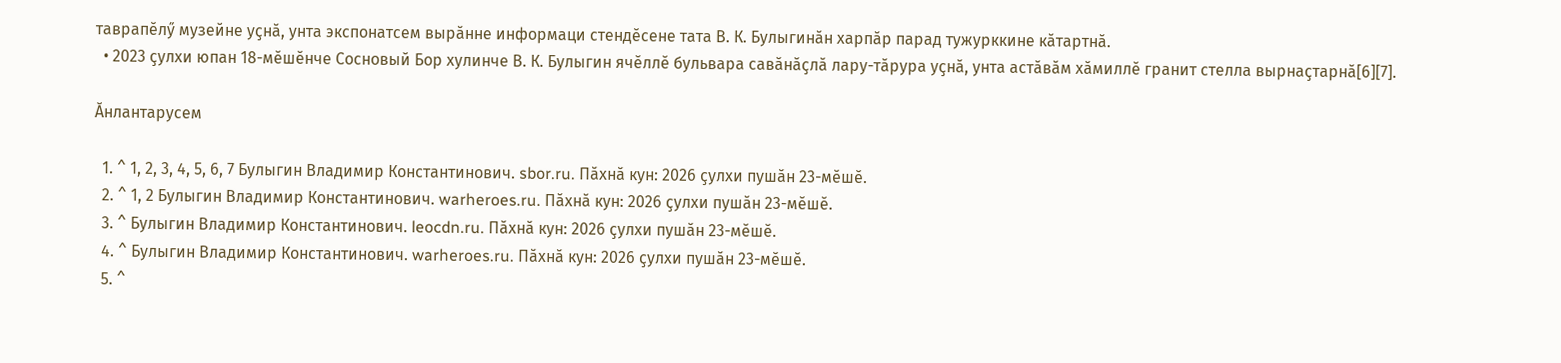таврапӗлӳ музейне уҫнӑ, унта экспонатсем вырӑнне информаци стендӗсене тата В. К. Булыгинӑн харпӑр парад тужурккине кӑтартнӑ.
  • 2023 ҫулхи юпан 18-мӗшӗнче Сосновый Бор хулинче В. К. Булыгин ячӗллӗ бульвара савӑнӑҫлӑ лару-тӑрура уҫнӑ, унта астӑвӑм хӑмиллӗ гранит стелла вырнаҫтарнӑ[6][7].

Ӑнлантарусем

  1. ^ 1, 2, 3, 4, 5, 6, 7 Булыгин Владимир Константинович. sbor.ru. Пӑхнӑ кун: 2026 ҫулхи пушӑн 23-мӗшӗ.
  2. ^ 1, 2 Булыгин Владимир Константинович. warheroes.ru. Пӑхнӑ кун: 2026 ҫулхи пушӑн 23-мӗшӗ.
  3. ^ Булыгин Владимир Константинович. leocdn.ru. Пӑхнӑ кун: 2026 ҫулхи пушӑн 23-мӗшӗ.
  4. ^ Булыгин Владимир Константинович. warheroes.ru. Пӑхнӑ кун: 2026 ҫулхи пушӑн 23-мӗшӗ.
  5. ^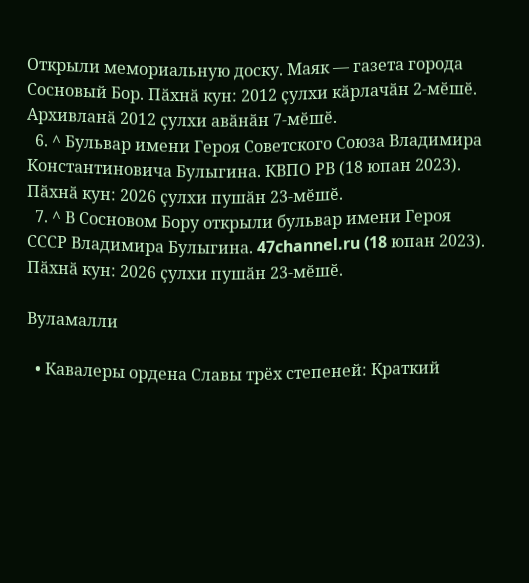Открыли мемориальную доску. Маяк — газета города Сосновый Бор. Пӑхнӑ кун: 2012 ҫулхи кӑрлачӑн 2-мӗшӗ. Архивланӑ 2012 ҫулхи авӑнӑн 7-мӗшӗ.
  6. ^ Бульвар имени Героя Советского Союза Владимира Константиновича Булыгина. КВПО РВ (18 юпан 2023). Пӑхнӑ кун: 2026 ҫулхи пушӑн 23-мӗшӗ.
  7. ^ В Сосновом Бору открыли бульвар имени Героя СССР Владимира Булыгина. 47channel.ru (18 юпан 2023). Пӑхнӑ кун: 2026 ҫулхи пушӑн 23-мӗшӗ.

Вуламалли

  • Кавалеры ордена Славы трёх степеней: Краткий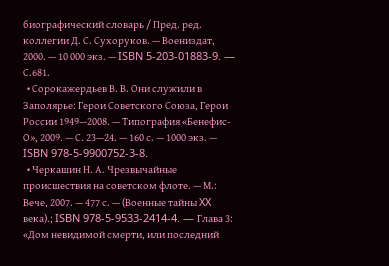биографический словарь / Пред. ред. коллегии Д. С. Сухоруков. — Воениздат, 2000. — 10 000 экз. — ISBN 5-203-01883-9. — С.681.
  • Сорокажердьев В. В. Они служили в Заполярье: Герои Советского Союза, Герои России 1949—2008. — Типография «Бенефис-О», 2009. — С. 23—24. — 160 с. — 1000 экз. — ISBN 978-5-9900752-3-8.
  • Черкашин Н. А. Чрезвычайные происшествия на советском флоте. — М.: Вече, 2007. — 477 с. — (Военные тайны XX века).; ISBN 978-5-9533-2414-4. — Глава 3: «Дом невидимой смерти, или последний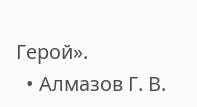Герой».
  • Алмазов Г. В.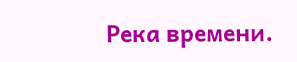Река времени.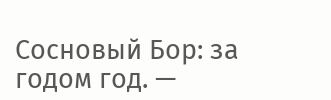Сосновый Бор: за годом год. —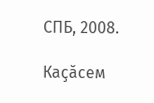СПБ, 2008.

Каҫӑсем